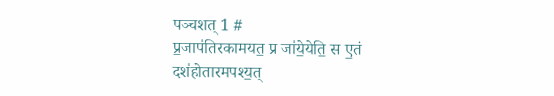पञ्चशत् 1 #
प्र॒जाप॑तिरकामयत॒ प्र जा॑ये॒येति॒ स ए॒तं दश॑होतारमपश्य॒त्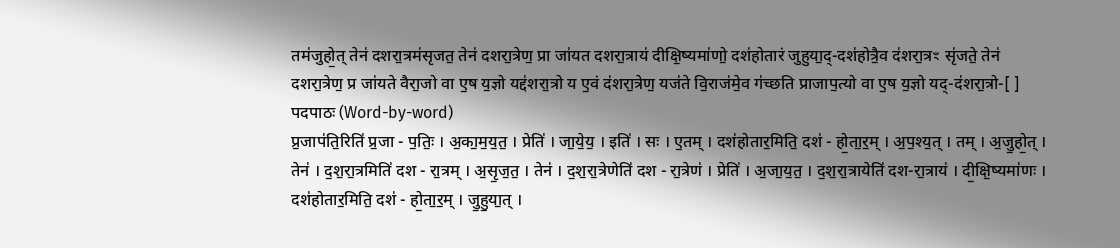तम॑जुहो॒त् तेन॑ दशरा॒त्रम॑सृजत॒ तेन॑ दशरा॒त्रेण॒ प्रा जा॑यत दशरा॒त्राय॑ दीक्षि॒ष्यमा॑णो॒ दश॑होतारं जुहुया॒द्-दश॑होत्रै॒व द॑शरा॒त्रꣳ सृ॑जते॒ तेन॑ दशरा॒त्रेण॒ प्र जा॑यते वैरा॒जो वा ए॒ष य॒ज्ञो यद्द॑शरा॒त्रो य ए॒वं द॑शरा॒त्रेण॒ यज॑ते वि॒राज॑मे॒व ग॑च्छति प्राजाप॒त्यो वा ए॒ष य॒ज्ञो यद्-द॑शरा॒त्रो-[ ]
पदपाठः (Word-by-word)
प्र॒जाप॑ति॒रिति॑ प्र॒जा - प॒तिः॒ । अ॒का॒म॒य॒त॒ । प्रेति॑ । जा॒ये॒य॒ । इति॑ । सः । ए॒तम् । दश॑होतार॒मिति॒ दश॑ - हो॒ता॒र॒म् । अ॒प॒श्य॒त् । तम् । अ॒जु॒हो॒त् । तेन॑ । द॒श॒रा॒त्रमिति॑ दश - रा॒त्रम् । अ॒सृ॒ज॒त॒ । तेन॑ । द॒श॒रा॒त्रेणेति॑ दश - रा॒त्रेण॑ । प्रेति॑ । अ॒जा॒य॒त॒ । द॒श॒रा॒त्रायेति॑ दश-रा॒त्राय॑ । दी॒क्षि॒ष्यमा॑णः । दश॑होतार॒मिति॒ दश॑ - हो॒ता॒र॒म् । जु॒हु॒या॒त् ।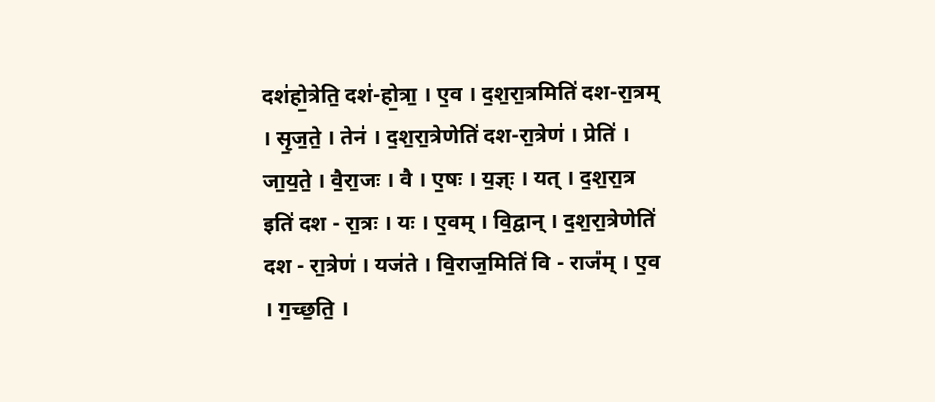दश॑हो॒त्रेति॒ दश॑-हो॒त्रा॒ । ए॒व । द॒श॒रा॒त्रमिति॑ दश-रा॒त्रम् । सृ॒ज॒ते॒ । तेन॑ । द॒श॒रा॒त्रेणेति॑ दश-रा॒त्रेण॑ । प्रेति॑ । जा॒य॒ते॒ । वै॒रा॒जः । वै । ए॒षः । य॒ज्ञ्ः । यत् । द॒श॒रा॒त्र इति॑ दश - रा॒त्रः । यः । ए॒वम् । वि॒द्वान् । द॒श॒रा॒त्रेणेति॑ दश - रा॒त्रेण॑ । यज॑ते । वि॒राज॒मिति॑ वि - राज᳚म् । ए॒व । ग॒च्छ॒ति॒ ।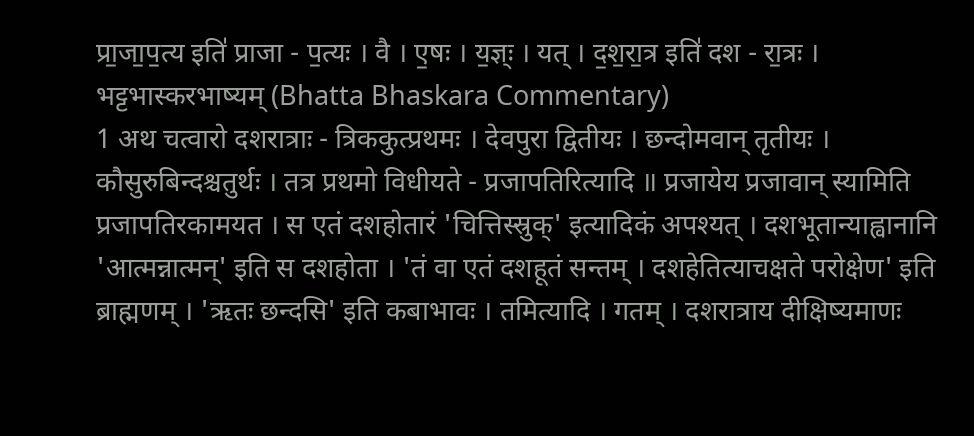प्रा॒जा॒प॒त्य इति॑ प्राजा - प॒त्यः । वै । ए॒षः । य॒ज्ञ्ः । यत् । द॒श॒रा॒त्र इति॑ दश - रा॒त्रः ।
भट्टभास्करभाष्यम् (Bhatta Bhaskara Commentary)
1 अथ चत्वारो दशरात्राः - त्रिककुत्प्रथमः । देवपुरा द्वितीयः । छन्दोमवान् तृतीयः । कौसुरुबिन्दश्चतुर्थः । तत्र प्रथमो विधीयते - प्रजापतिरित्यादि ॥ प्रजायेय प्रजावान् स्यामिति प्रजापतिरकामयत । स एतं दशहोतारं 'चित्तिस्स्रुक्' इत्यादिकं अपश्यत् । दशभूतान्याह्वानानि 'आत्मन्नात्मन्' इति स दशहोता । 'तं वा एतं दशहूतं सन्तम् । दशहेतित्याचक्षते परोक्षेण' इति ब्राह्मणम् । 'ऋतः छन्दसि' इति कबाभावः । तमित्यादि । गतम् । दशरात्राय दीक्षिष्यमाणः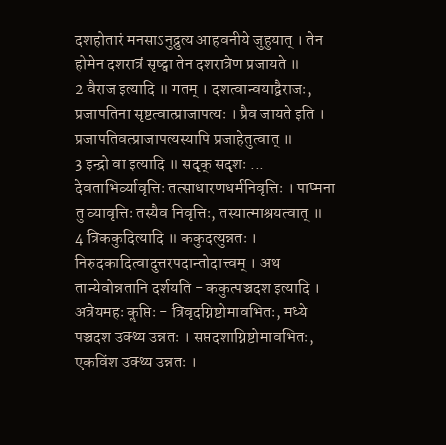दशहोतारं मनसाऽनुद्रुत्य आहवनीये जुहुयात् । तेन होमेन दशरात्रं सृष्ट्वा तेन दशरात्रेण प्रजायते ॥
2 वैराज इत्यादि ॥ गतम् । दशत्वान्वयाद्वैराजः, प्रजापतिना सृष्टत्वात्प्राजापत्यः । प्रैव जायते इति । प्रजापतिवत्प्राजापत्यस्यापि प्रजाहेतुत्वात् ॥
3 इन्द्रो वा इत्यादि ॥ सदृक् सदृशः ... देवताभिर्व्यावृत्तिः तत्साधारणधर्मनिवृत्तिः । पाप्मना तु व्यावृत्तिः तस्यैव निवृत्तिः, तस्यात्माश्रयत्वात् ॥
4 त्रिककुदित्यादि ॥ ककुदत्युन्नतः । निरुदकादित्वादुत्तरपदान्तोदात्त्वम् । अथ तान्येवोन्नतानि दर्शयति - ककुत्पञ्चदश इत्यादि । अत्रेयमहः कॢप्तिः - त्रिवृदग्निष्टोमावभितः, मध्ये पञ्चदश उक्थ्य उन्नतः । सप्तदशाग्निष्टोमावभितः, एकविंश उक्थ्य उन्नतः ।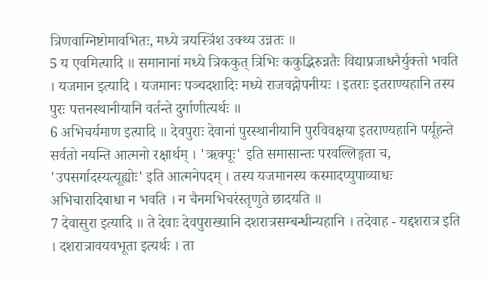त्रिणवाग्निष्टोमावभितः, मध्ये त्रयस्त्रिंश उक्थ्य उन्नतः ॥
5 य एवमित्यादि ॥ समानानां मध्ये त्रिककुत् त्रिभिः ककुद्भिरुन्नतैः विद्याप्रजाधनैर्युक्तो भवति । यजमान इत्यादि । यजमानः पञ्चदशादिः मध्ये राजवद्गोपनीयः । इतराः इतराण्यहानि तस्य पुरः पत्तनस्थानीयानि वर्तन्ते दुर्गाणीत्यर्थः ॥
6 अभिचर्यमाण इत्यादि ॥ देवपुराः देवानां पुरस्थानीयानि पुरविवक्षया इतराण्यहानि पर्यूहन्ते सर्वतो नयन्ति आत्मनो रक्षार्थम् । 'ऋक्पूः' इति समासान्तः परवल्लिङ्गता च, 'उपसर्गादस्यत्यूह्योः' इति आत्मनेपदम् । तस्य यजमानस्य कस्मादप्युपाव्याधः अभिचारादिबाधा न भवति । न चैनमभिचरंस्तृणुते छादयति ॥
7 देवासुरा इत्यादि ॥ ते देवाः देवपुराख्यानि दशरात्रसम्बन्धीन्यहानि । तदेवाह - यद्दशरात्र इति । दशरात्रावयवभूता इत्यर्थः । ता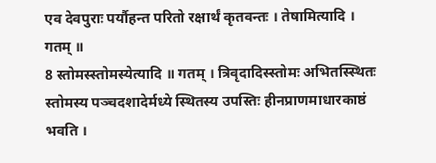एव देवपुराः पर्यौहन्त परितो रक्षार्थं कृतवन्तः । तेषामित्यादि । गतम् ॥
8 स्तोमस्स्तोमस्येत्यादि ॥ गतम् । त्रिवृदादिस्स्तोमः अभितस्स्थितः स्तोमस्य पञ्चदशादेर्मध्ये स्थितस्य उपस्तिः हीनप्राणमाधारकाष्ठं भवति ।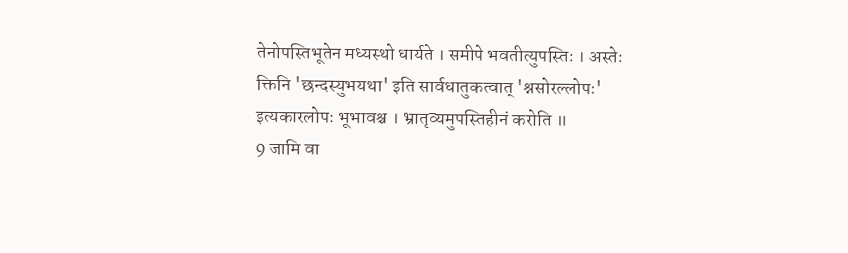तेनोपस्तिभूतेन मध्यस्थो धार्यते । समीपे भवतीत्युपस्तिः । अस्तेः क्तिनि 'छन्दस्युभयथा' इति सार्वधातुकत्वात् 'श्नसोरल्लोपः' इत्यकारलोपः भूभावश्च । भ्रातृव्यमुपस्तिहीनं करोति ॥
9 जामि वा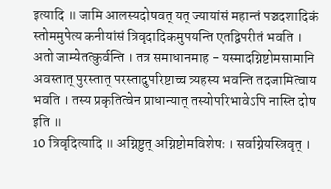इत्यादि ॥ जामि आलस्यदोषवत् यत् ज्यायांसं महान्तं पञ्चदशादिकं स्तोममुपेत्य कनीयांसं त्रिवृदादिकमुपयन्ति एतद्विपरीतं भवति । अतो जाम्येतत्कुर्वन्ति । तत्र समाधानमाह - यस्मादग्निष्टोमसामानि अवस्तात् पुरस्तात् परस्तादुपरिष्टाच्च त्र्यहस्य भवन्ति तदजामित्वाय भवति । तस्य प्रकृतित्वेन प्राधान्यात् तस्योपरिभावेऽपि नास्ति दोष इति ॥
10 त्रिवृदित्यादि ॥ अग्निष्टुत् अग्निष्टोमविशेषः । सर्वाग्नेयस्त्रिवृत् ।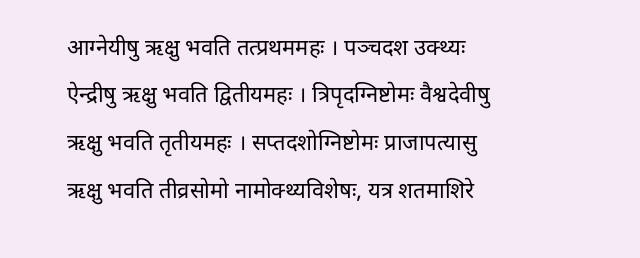आग्नेयीषु ऋक्षु भवति तत्प्रथममहः । पञ्चदश उक्थ्यः ऐन्द्रीषु ऋक्षु भवति द्वितीयमहः । त्रिपृदग्निष्टोमः वैश्वदेवीषु ऋक्षु भवति तृतीयमहः । सप्तदशोग्निष्टोमः प्राजापत्यासु ऋक्षु भवति तीव्रसोमो नामोक्थ्यविशेषः, यत्र शतमाशिरे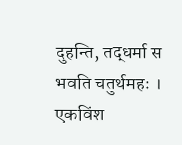दुहन्ति, तद्धर्मा स भवति चतुर्थमहः । एकविंश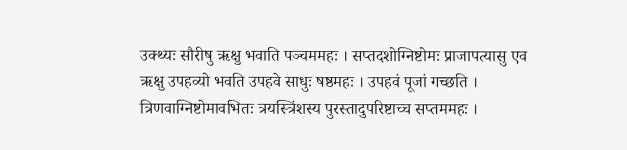उक्थ्यः सौरीषु ऋक्षु भवाति पञ्चममहः । सप्तदशोग्निष्टोमः प्राजापत्यासु एव ऋक्षु उपहव्यो भवति उपहवे साधुः षष्ठमहः । उपहवं पूजां गच्छति । त्रिणवाग्निष्टोमावभितः त्रयस्त्रिंशस्य पुरस्तादुपरिष्टाच्च सप्तममहः ।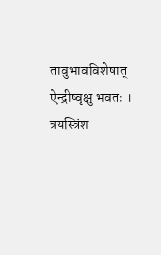तावुभावविशेषात् ऐन्द्रीष्वृक्षु भवतः । त्रयस्त्रिंश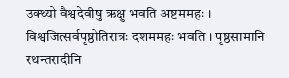उक्थ्यो वैश्वदेवीषु ऋक्षु भवति अष्टममहः । विश्वजित्सर्वपृष्ठोतिरात्रः दशममहः भवति । पृष्ठसामानि रथन्तरादीनि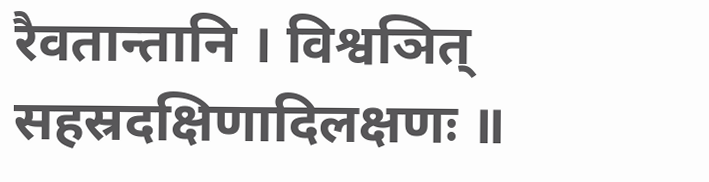रैवतान्तानि । विश्वञित् सहस्रदक्षिणादिलक्षणः ॥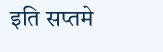इति सप्तमे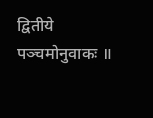द्वितीये पञ्चमोनुवाकः ॥